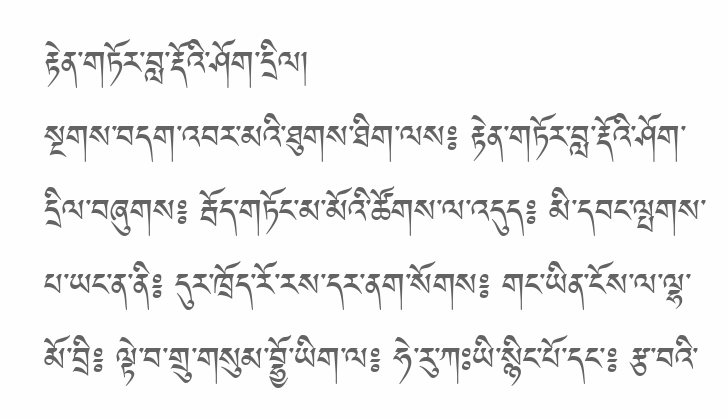རྟེན་གཏོར་བླ་རྡོའི་ཤོག་དྲིལ།
སྔགས་བདག་འབར་མའི་ཐུགས་ཐིག་ལས༔ རྟེན་གཏོར་བླ་རྡོའི་ཤོག་དྲིལ་བཞུགས༔ རྦོད་གཏོང་མ་མོའི་ཚོགས་ལ་འདུད༔ མི་དབང་ལྤགས་པ་ཡང་ན་ནི༔ དུར་ཁྲོད་རོ་རས་དར་ནག་སོགས༔ གང་ཡིན་ངོས་ལ་ལྷ་མོ་བྲི༔ ལྟེ་བ་གྲུ་གསུམ་བྷྱོ་ཡིག་ལ༔ ཧེ་རུ་ཀཿཡི་སྙིང་པོ་དང་༔ རྩ་བའི་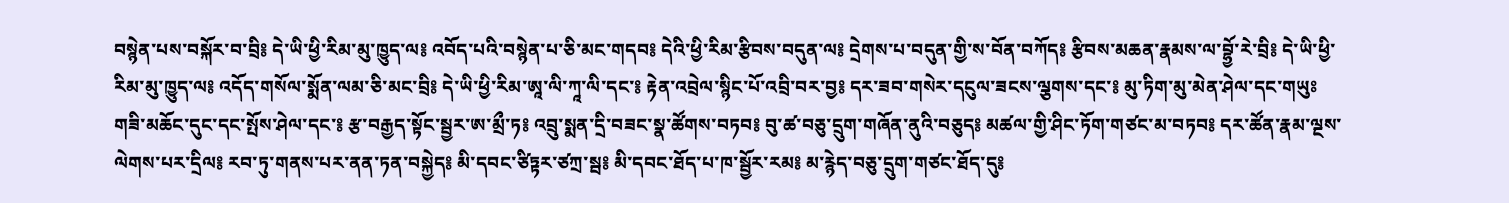བསྙེན་པས་བསྐོར་བ་བྲི༔ དེ་ཡི་ཕྱི་རིམ་མུ་ཁྱུད་ལ༔ འབོད་པའི་བསྙེན་པ་ཅི་མང་གདབ༔ དེའི་ཕྱི་རིམ་རྩིབས་བདུན་ལ༔ དྲེགས་པ་བདུན་གྱི་ས་བོན་བཀོད༔ རྩིབས་མཆན་རྣམས་ལ་བྷྱོ་རེ་བྲི༔ དེ་ཡི་ཕྱི་རིམ་མུ་ཁྱུད་ལ༔ འདོད་གསོལ་སྨོན་ལམ་ཅི་མང་བྲི༔ དེ་ཡི་ཕྱི་རིམ་ཨཱ་ལི་ཀཱ་ལི་དང་༔ རྟེན་འབྲེལ་སྙིང་པོ་འབྲི་བར་བྱ༔ དར་ཟབ་གསེར་དངུལ་ཟངས་ལྕགས་དང་༔ མུ་ཏིག་མུ་མེན་ཤེལ་དང་གཡུཿ གཟི་མཆོང་དུང་དང་སྤོས་ཤེལ་དང་༔ རྩ་བརྒྱད་སྟོང་སྦྱར་ཨ་མྲྀ་ཏ༔ འབྲུ་སྨན་དྲི་བཟང་སྣ་ཚོགས་བཏབ༔ བུ་ཚ་བཅུ་དྲུག་གཞོན་ནུའི་བཅུད༔ མཚལ་གྱི་ཤིང་ཏོག་གཙང་མ་བཏབ༔ དར་ཚོན་རྣམ་ལྔས་ལེགས་པར་དྲིལ༔ རབ་ཏུ་གནས་པར་ནན་ཏན་བསྐྱེད༔ མི་དབང་ཙིཏྟར་ཙཀྲ་སྦ༔ མི་དབང་ཐོད་པ་ཁ་སྦྱོར་རམ༔ མ་རྙེད་བཅུ་དྲུག་གཙང་ཐོད་དུ༔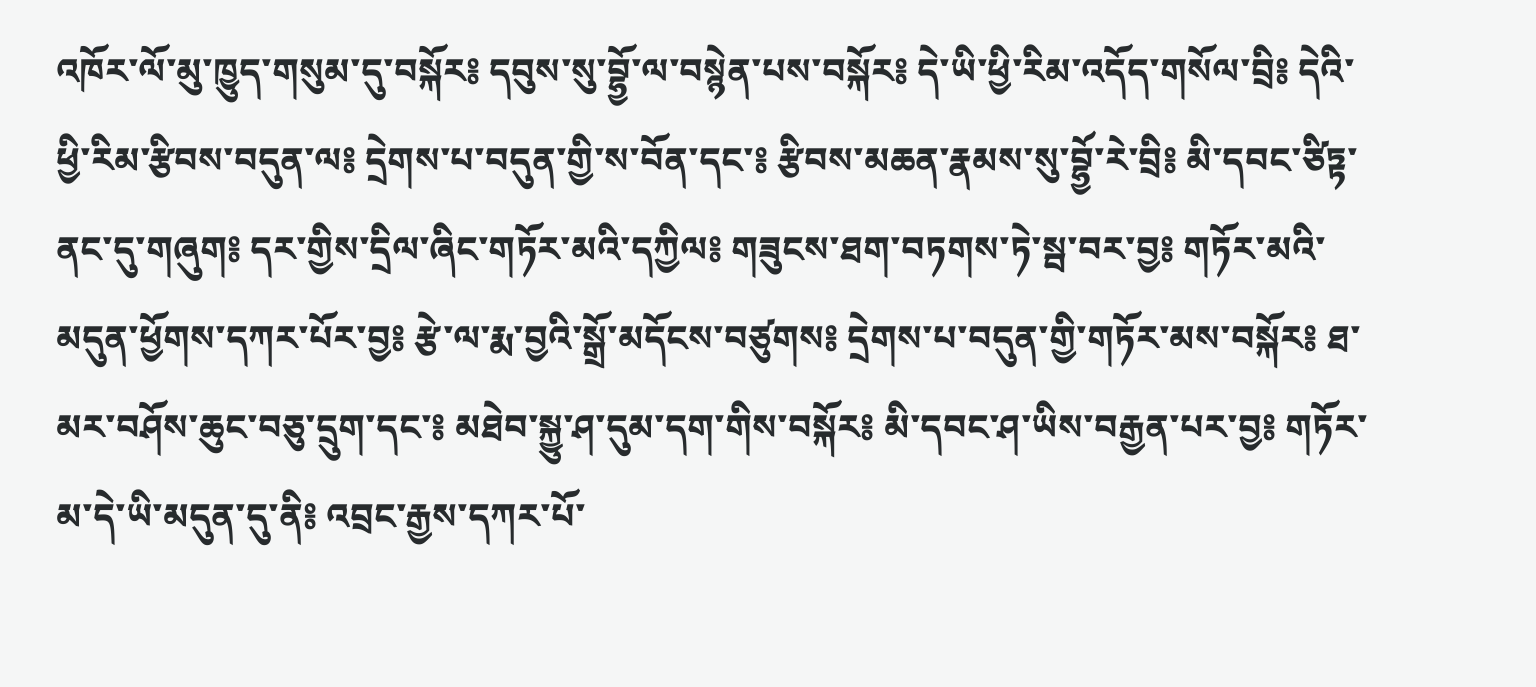འཁོར་ལོ་མུ་ཁྱུད་གསུམ་དུ་བསྐོར༔ དབུས་སུ་བྷྱོ་ལ་བསྙེན་པས་བསྐོར༔ དེ་ཡི་ཕྱི་རིམ་འདོད་གསོལ་བྲི༔ དེའི་ཕྱི་རིམ་རྩིབས་བདུན་ལ༔ དྲེགས་པ་བདུན་གྱི་ས་བོན་དང་༔ རྩིབས་མཆན་རྣམས་སུ་བྷྱོ་རེ་བྲི༔ མི་དབང་ཙིཏྟ་ནང་དུ་གཞུག༔ དར་གྱིས་དྲིལ་ཞིང་གཏོར་མའི་དཀྱིལ༔ གཟུངས་ཐག་བཏགས་ཏེ་སྦ་བར་བྱ༔ གཏོར་མའི་མདུན་ཕྱོགས་དཀར་པོར་བྱ༔ རྩེ་ལ་རྨ་བྱའི་སྒྲོ་མདོངས་བཙུགས༔ དྲེགས་པ་བདུན་གྱི་གཏོར་མས་བསྐོར༔ ཐ་མར་བཤོས་ཆུང་བཅུ་དྲུག་དང་༔ མཐེབ་སྐྱུ་ཤ་དུམ་དག་གིས་བསྐོར༔ མི་དབང་ཤ་ཡིས་བརྒྱན་པར་བྱ༔ གཏོར་མ་དེ་ཡི་མདུན་དུ་ནི༔ འབྲང་རྒྱས་དཀར་པོ་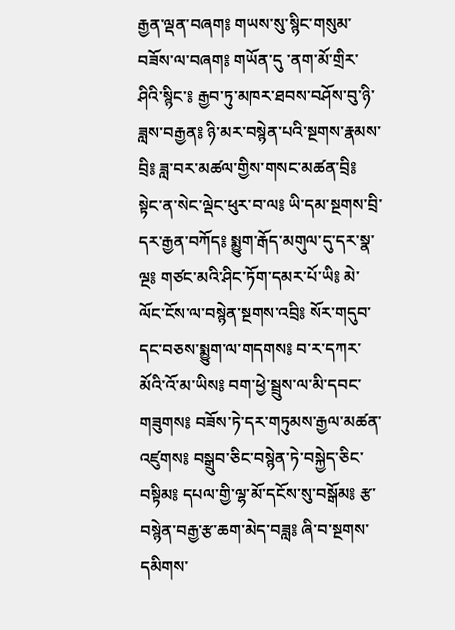རྒྱན་ལྡན་བཞག༔ གཡས་སུ་སྙིང་གསུམ་བཟོས་ལ་བཞག༔ གཡོན་དུ ་ནག་མོ་གྲིར་ཤིའི་སྙིང་༔ རྒྱབ་ཏུ་མཁར་ཐབས་བཤོས་བུ་ཉི་ཟླས་བརྒྱན༔ ཉི་མར་བསྙེན་པའི་སྔགས་རྣམས་བྲི༔ ཟླ་བར་མཚལ་གྱིས་གསང་མཚན་བྲི༔ སྟེང་ན་སེང་ལྡེང་ཕུར་བ་ལ༔ ཡི་དམ་སྔགས་བྲི་དར་རྒྱན་བཀོད༔ སྨྱུག་རྒོད་མགུལ་དུ་དར་སྣ་ལྔ༔ གཙང་མའི་ཤིང་ཏོག་དམར་པོ་ཡི༔ མེ་ལོང་ངོས་ལ་བསྙེན་སྔགས་འབྲི༔ སོར་གདུབ་དང་བཅས་སྨྱུག་ལ་གདགས༔ བ་ར་དཀར་མོའི་འོ་མ་ཡིས༔ བག་ཕྱེ་སྦྲུས་ལ་མི་དབང་གཟུགས༔ བཟོས་ཏེ་དར་གཏུམས་རྒྱལ་མཚན་འཛུགས༔ བསྒྲུབ་ཅིང་བསྙེན་ཏེ་བསྐྱེད་ཅིང་བསྟིམ༔ དཔལ་གྱི་ལྷ་མོ་དངོས་སུ་བསྒོམ༔ རྩ་བསྙེན་བརྒྱ་རྩ་ཆག་མེད་བཟླ༔ ཞི་བ་སྔགས་དམིགས་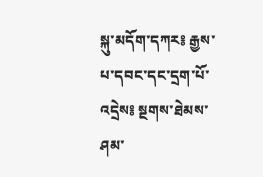སྐུ་མདོག་དཀར༔ རྒྱས་པ་དབང་དང་དྲག་པོ་འདྲེས༔ སྔགས་ཐེམས་ཤམ་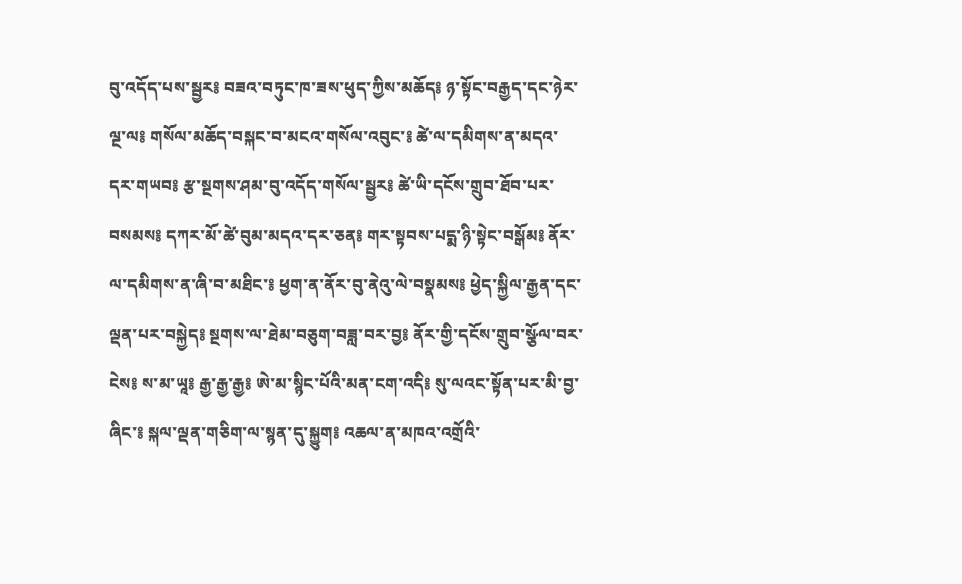བུ་འདོད་པས་སྦྱར༔ བཟའ་བཏུང་ཁ་ཟས་ཕུད་ཀྱིས་མཆོད༔ ཉ་སྟོང་བརྒྱད་དང་ཉེར་ལྔ་ལ༔ གསོལ་མཆོད་བསྐང་བ་མངའ་གསོལ་འབུང་༔ ཚེ་ལ་དམིགས་ན་མདའ་དར་གཡབ༔ རྩ་སྔགས་ཤམ་བུ་འདོད་གསོལ་སྦྱར༔ ཚེ་ཡི་དངོས་གྲུབ་ཐོབ་པར་བསམས༔ དཀར་མོ་ཚེ་བུམ་མདའ་དར་ཅན༔ གར་སྟབས་པདྨ་ཉི་སྟེང་བསྒོམ༔ ནོར་ལ་དམིགས་ན་ཞི་བ་མཐིང་༔ ཕྱག་ན་ནོར་བུ་ནེའུ་ལེ་བསྣམས༔ ཕྱེད་སྐྱིལ་རྒྱན་དང་ལྡན་པར་བསྐྱེད༔ སྔགས་ལ་ཐེམ་བཅུག་བཟླ་བར་བྱ༔ ནོར་གྱི་དངོས་གྲུབ་སྩོལ་བར་ངེས༔ ས་མ་ཡཱ༔ རྒྱ་རྒྱ་རྒྱ༔ ཨེ་མ་སྙིང་པོའི་མན་ངག་འདི༔ སུ་ལའང་སྟོན་པར་མི་བྱ་ཞིང་༔ སྐལ་ལྡན་གཅིག་ལ་སྙན་དུ་སྐྱུག༔ འཆལ་ན་མཁའ་འགྲོའི་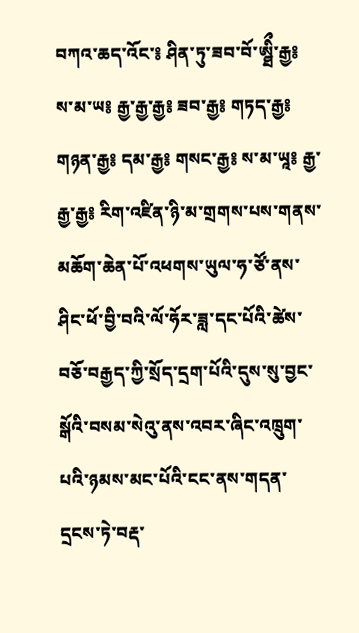བཀའ་ཆད་འོང་༔ ཤིན་ཏུ་ཟབ་བོ་ཨྠིྀ་རྒྱ༔ ས་མ་ཡ༔ རྒྱ་རྒྱ་རྒྱ༔ ཟབ་རྒྱ༔ གཏད་རྒྱ༔ གཉན་རྒྱ༔ དམ་རྒྱ༔ གསང་རྒྱ༔ ས་མ་ཡཱ༔ རྒྱ་རྒྱ་རྒྱ༔ རིག་འཛིན་ཉི་མ་གྲགས་པས་གནས་མཆོག་ཆེན་པོ་འཕགས་ཡུལ་ཧ་ཙོ་ནས་ཤིང་ཕོ་བྱི་བའི་ལོ་ཧོར་ཟླ་དང་པོའི་ཚེས་བཅོ་བརྒྱད་ཀྱི་སྲོད་དྲག་པོའི་དུས་སུ་བྱང་སྒོའི་བསམ་སེའུ་ནས་འབར་ཞིང་འཁྲུག་པའི་ཉམས་མང་པོའི་ངང་ནས་གདན་དྲངས་ཏེ་བརྡ་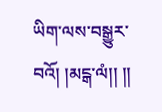ཡིག་ལས་བསྒྱུར་བའོ། །མངྒ་ལཾ།། །།